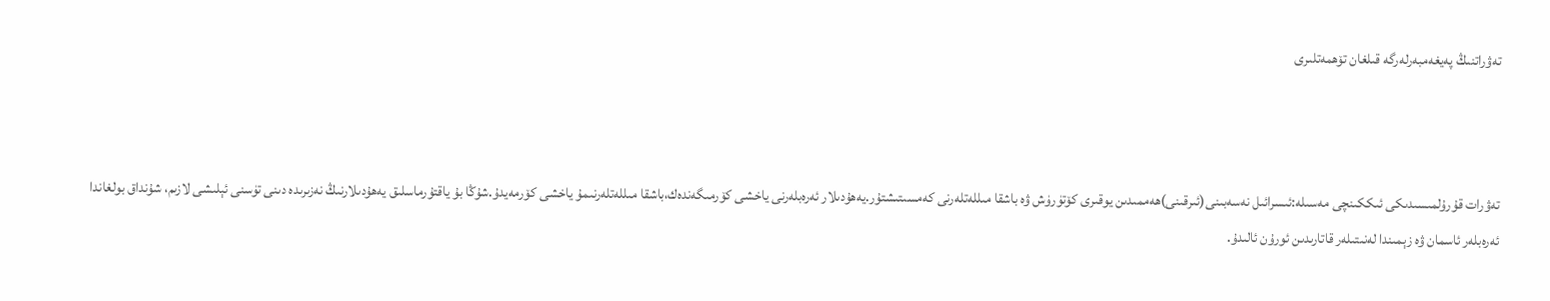تەۋراتنىڭ پەيغەمبەرلەرگە قىلغان تۆھمەتلىرى



تەۋرات قۇرۇلمىسىدىكى ئىككىنچى مەسىلە:ئىسرائىل نەسەبىنى(ئىرقىنى)ھەممىدىن يوقىرى كۆتۈرۈش ۋە باشقا مىللەتلەرنى كەمسىتىشتۇر.يەھۇدىلار ئەرەبلەرنى ياخشى كۆرمىگەندەك،باشقا مىللەتلەرنىمۇ ياخشى كۆرمەيدۇ.شۇڭا بۇ ياقتۇرماسلىق يەھۇدىلارنىڭ نەزىرىدە دىنى تۈسنى ئېلىشى لازىم، شۇنداق بولغاندا ئەرەبلەر ئاسمان ۋە زېمىندا لەنىتىلەر قاتارىدىن ئورۇن ئالىدۇ.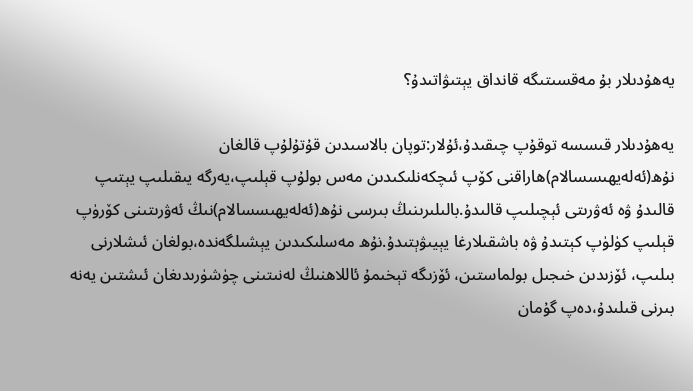يەھۇدىلار بۇ مەقسىتىگە قانداق يېتىۋاتىدۇ؟

يەھۇدىلار قىسسە توقۇپ چىقىدۇ،ئۇلار:توپان بالاسىدىن قۇتۇلۇپ قالغان نۇھ(ئەلەيھىسسالام)ھاراقنى كۆپ ئىچكەنلىكىدىن مەس بولۇپ قېلىپ،يەرگە يىقىلىپ يېتىپ قالىدۇ ۋە ئەۋرىتى ئېچىلىپ قالىدۇ.بالىلىرىنىڭ بىرسى نۇھ(ئەلەيھىسسالام)نىڭ ئەۋرىتىنى كۆرۈپ قېلىپ كۈلۈپ كېتىدۇ ۋە باشقىلارغا يېيىۋېتىدۇ.نۇھ مەسلىكىدىن يېشىلگەندە،بولغان ئىشلارنى بىلىپ، ئۆزىدىن خىجىل بولماستىن، ئۆزىگە تېخىمۇ ئاللاھنىڭ لەنىتىنى چۈشۈرىدىغان ئىشتىن يەنە بىرنى قىلىدۇ،دەپ گۇمان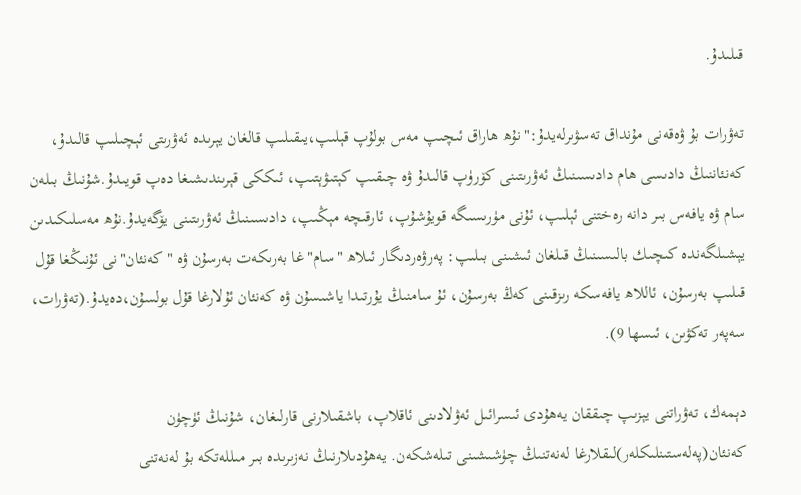قىلىدۇ.

تەۋرات بۇ ۋەقەنى مۇنداق تەسۋىرلەيدۇ:"نۇھ ھاراق ئىچىپ مەس بولۇپ قېلىپ،يىقىلىپ قالغان يېرىدە ئەۋرىتى ئېچىلىپ قالىدۇ، كەنئاننىڭ دادىسى ھام دادىسىنىڭ ئەۋرىتىنى كۆرۈپ قالىدۇ ۋە چىقىپ كېتىۋېتىپ، ئىككى قېرىندىشىغا دەپ قويىدۇ.شۇنىڭ بىلەن سام ۋە يافەس بىر دانە رەختنى ئېلىپ، ئۇنى مۈرىسىگە قويۇشۇپ، ئارقىچە مېڭىپ، دادىسىنىڭ ئەۋرىتىنى يۆگەيدۇ.نۇھ مەسلىكىدىن يېشىلگەندە كىچىك بالىسىنىڭ قىلغان ئىشىنى بىلىپ: پەرۋەردىگار ئىلاھ "سام"غا بەرىكەت بەرسۇن ۋە "كەنئان"نى ئۇنىڭغا قۇل قىلىپ بەرسۇن، ئاللاھ يافەسكە رىزقىنى كەڭ بەرسۇن، ئۇ سامنىڭ يۇرتىدا ياشىسۇن ۋە كەنئان ئۇلارغا قۇل بولسۇن،دەيدۇ.(تەۋرات، سەپەر تەكۋىن، ئىسھا 9).

دېمەك، تەۋراتنى يېزىپ چىققان يەھۇدى ئىسرائىل ئەۋلادىنى ئاقلاپ، باشقىلارنى قارلىغان، شۇنىڭ ئۈچۈن كەنئان(پەلەستىنلىكلەر)لىقلارغا لەنەتنىڭ چۈشىشىنى تىلەشكەن. يەھۇدىلارنىڭ نەزىرىدە بىر مىللەتكە بۇ لەنەتنى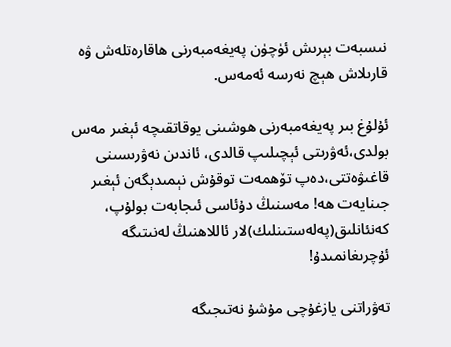نىسبەت بېرىش ئۈچۈن پەيغەمبەرنى ھاقارەتلەش ۋە قارىلاش ھېچ نەرسە ئەمەس.

ئۇلۇغ بىر پەيغەمبەرنى ھوشىنى يوقاتقىچە ئېغىر مەس بولدى،ئەۋرىتى ئېچىلىپ قالدى، ئاندىن نەۋرىسىنى قاغىۋەتتى،دەپ تۆھمەت توقۇش نېمىدېگەن ئېغىر جىنايەت ھە! مەسنىڭ دۇئاسى ئىجابەت بولۇپ، كەنئانلىق(پەلەستىنلىك)لار ئاللاھنىڭ لەنىتىگە ئۇچرىغانمىدۇ!

تەۋراتنى يازغۇچى مۇشۇ نەتىجىگە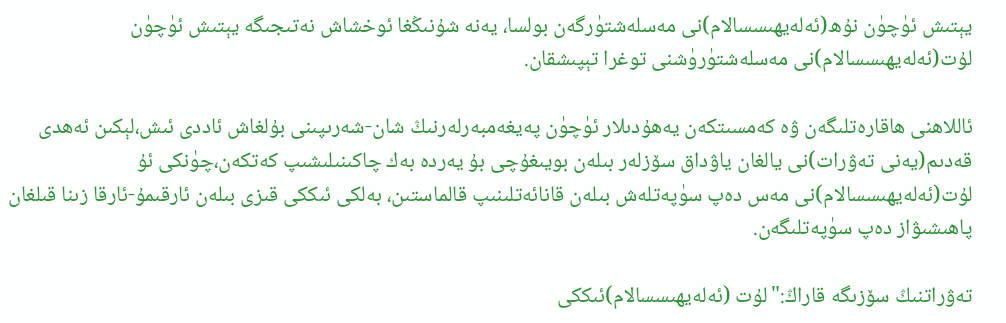يېتىش ئۈچۈن نۇھ(ئەلەيھىسسالام)نى مەسلەشتۈرگەن بولسا، يەنە شۇنىڭغا ئوخشاش نەتىجىگە يېتىش ئۈچۈن لۇت(ئەلەيھىسسالام)نى مەسلەشتۈرۈشنى توغرا تېپىشقان.

ئاللاھنى ھاقارەتلىگەن ۋە كەمسىتكەن يەھۇدىلار ئۈچۈن پەيغەمبەرلەرنىڭ شان-شەرىپىنى بۇلغاش ئاددى ئىش،لېكىن ئەھدى قەدىم(يەنى تەۋرات)نى يالغان ياۋداق سۆزلەر بىلەن بويىغۇچى بۇ يەردە بەك چاكىنىلىشىپ كەتكەن،چۈنكى ئۇ لۇت(ئەلەيھىسسالام)نى مەس دەپ سۈپەتلەش بىلەن قانائەتلىنىپ قالماستىن، بەلكى ئىككى قىزى بىلەن ئارقىمۇ-ئارقا زىنا قىلغان پاھىشىۋاز دەپ سۈپەتلىگەن.

تەۋراتنىڭ سۆزىگە قاراڭ:"لۇت (ئەلەيھىسسالام)ئىككى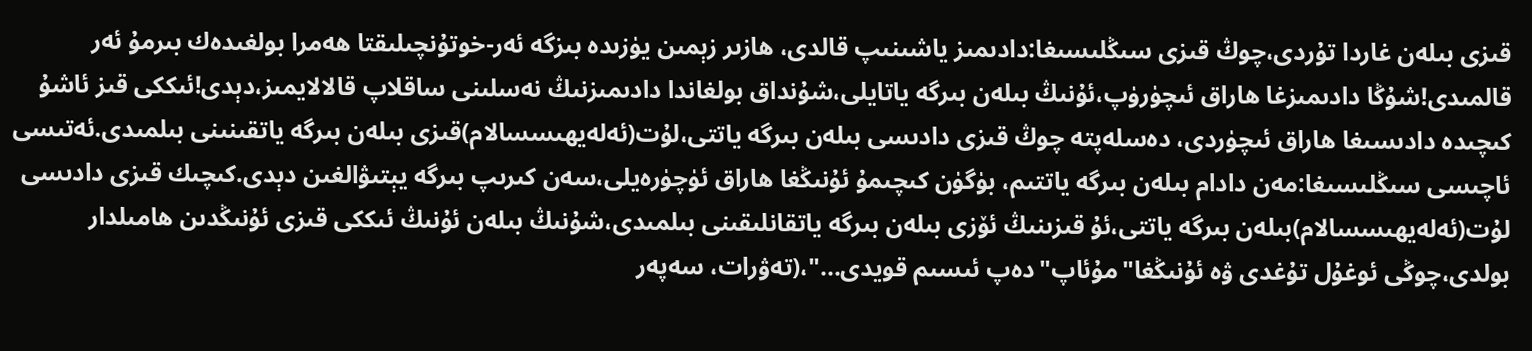قىزى بىلەن غاردا تۇردى،چوڭ قىزى سىڭلىسىغا:دادىمىز ياشىنىپ قالدى، ھازىر زېمىن يۈزىدە بىزگە ئەر-خوتۇنچىلىقتا ھەمرا بولغىدەك بىرمۇ ئەر قالمىدى!شۇڭا دادىمىزغا ھاراق ئىچۈرۈپ،ئۇنىڭ بىلەن بىرگە ياتايلى،شۇنداق بولغاندا دادىمىزنىڭ نەسلىنى ساقلاپ قالالايمىز،دېدى!ئىككى قىز ئاشۇ كىچىدە دادىسىغا ھاراق ئىچۈردى، دەسلەپتە چوڭ قىزى دادىسى بىلەن بىرگە ياتتى،لۇت(ئەلەيھىسسالام)قىزى بىلەن بىرگە ياتقىنىنى بىلمىدى.ئەتىسى ئاچىسى سىڭلىسىغا:مەن دادام بىلەن بىرگە ياتتىم، بۈگۈن كىچىمۇ ئۇنىڭغا ھاراق ئۈچۈرەيلى،سەن كىرىپ بىرگە يېتىۋالغىن دېدى.كىچىك قىزى دادىسى لۇت(ئەلەيھىسسالام)بىلەن بىرگە ياتتى،ئۇ قىزىنىڭ ئۆزى بىلەن بىرگە ياتقانلىقىنى بىلمىدى،شۇنىڭ بىلەن ئۇنىڭ ئىككى قىزى ئۇنىڭدىن ھامىلدار بولدى،چوڭى ئوغۇل تۇغدى ۋە ئۇنىڭغا"مۇئاپ"دەپ ئىسىم قويدى..."،(تەۋرات، سەپەر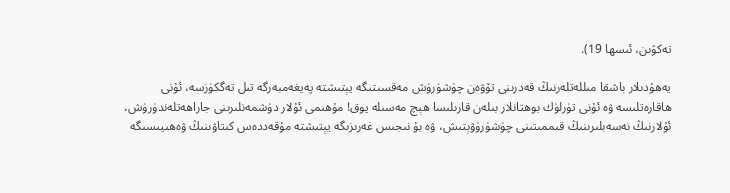تەكۋىن، ئىسھا 19).

يەھۇدىلار باشقا مىللەتلەرنىڭ قەدرىنى تۆۋەن چۈشۈرۈش مەقسىتىگە يېتىشتە پەيغەمبەرگە تىل تەگكۈزسە، ئۇنى ھاقارەتلىسە ۋە ئۇنى تۈرلۈك بوھتانلار بىلەن قارىلىسا ھېچ مەسىلە يوق! مۇھىمى ئۇلار دۈشمەنلىرىنى جاراھەتلەندۈرۈش، ئۇلارنىڭ نەسەبلىرىنىڭ قىممىتىنى چۈشۈرۈۋېتىش، ۋە بۇ نىجىس غەرىزىگە يېتىشتە مۇقەددەس كىتاۋىنىڭ ۋەھىيىسىگە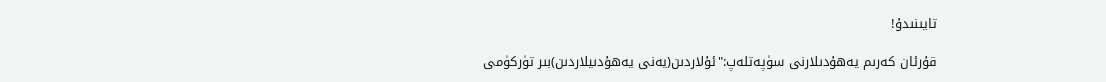تايىنىدۇ!

قۇرئان كەرىم يەھۇدىلارنى سۈپەتلەپ:"ئۇلاردىن(يەنى يەھۇدىيلاردىن)بىر تۈركۈمى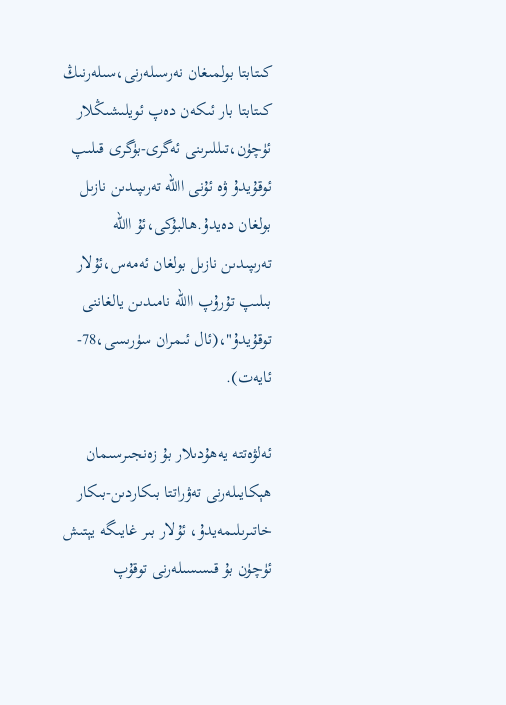كىتابتا بولمىغان نەرسىلەرنى،سىلەرنىڭ كىتابتا بار ئىكەن دەپ ئويلىشىڭلار ئۈچۈن،تىللىرىنى ئەگرى-بۈگرى قىلىپ ئوقۇيدۇ ۋە ئۇنى االله تەرىپىدىن نازىل بولغان دەيدۇ.ھالبۇكى،ئۇ االله تەرىپىدىن نازىل بولغان ئەمەس،ئۇلار بىلىپ تۇرۇپ االله نامىدىن يالغاننى توقۇيدۇ"،(ئال ئىمران سۈرىسى،78-ئايەت).

ئەلۋەتتە يەھۇدىلار بۇ زەنجىرسىمان ھېكايىلەرنى تەۋراتتا بىكاردىن-بىكار خاتىرىلىمەيدۇ، ئۇلار بىر غايىگە يېتىش ئۈچۈن بۇ قىسسىلەرنى توقۇپ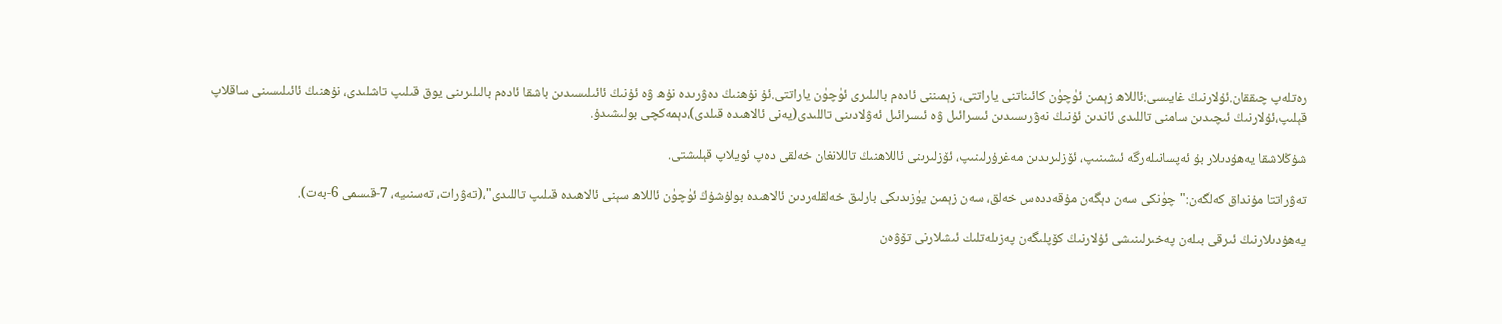رەتلەپ چىققان.ئۇلارنىڭ غايىسى:ئاللاھ زېمىن ئۈچۈن كائىناتنى ياراتتى، زېمىننى ئادەم بالىلىرى ئۈچۈن ياراتتى.ئۇ نۇھنىڭ دەۋرىدە نۇھ ۋە ئۇنىڭ ئائىلىسىدىن باشقا ئادەم بالىلىرىنى يوق قىلىپ تاشلىدى، نۇھنىڭ ئائىلىسىنى ساقلاپ قېلىپ،ئۇلارنىڭ ئىچىدىن سامنى تاللىدى ئاندىن ئۇنىڭ نەۋرىسىدىن ئىسرائىل ۋە ئىسرائىل ئەۋلادىنى تاللىدى(يەنى ئالاھىدە قىلدى)،دېمەكچى بولىشىدۇ.

شۇڭلاشقا يەھۇدىلار بۇ ئەپسانىلەرگە ئىشىنىپ، ئۆزلىرىدىن مەغرۇرلىنىپ، ئۆزلىرىنى ئاللاھنىڭ تاللانغان خەلقى دەپ ئويلاپ قېلىشتى.

تەۋراتتا مۇنداق كەلگەن:"چۈنكى سەن دېگەن مۇقەددەس خەلق، سەن زېمىن يۈزىدىكى بارلىق خەلقلەردىن ئالاھىدە بولۇشۇڭ ئۈچۈن ئاللاھ سېنى ئالاھىدە قىلىپ تاللىدى"،(تەۋرات، تەسنىيە، 7-قىسمى 6-بەت).

يەھۇدىلارنىڭ ئىرقى بىلەن پەخىرلىنىشى ئۇلارنىڭ كۆپلىگەن پەزىلەتلىك ئىشلارنى تۆۋەن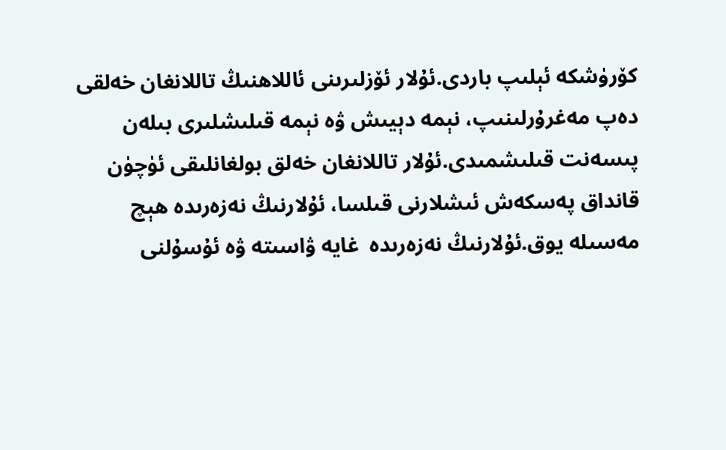كۆرۈشكە ئېلىپ باردى.ئۇلار ئۆزلىرىنى ئاللاھنىڭ تاللانغان خەلقى دەپ مەغرۇرلىنىپ، نېمە دېيىش ۋە نېمە قىلىشلىرى بىلەن پىسەنت قىلىشمىدى.ئۇلار تاللانغان خەلق بولغانلىقى ئۈچۈن قانداق پەسكەش ئىشلارنى قىلسا، ئۇلارنىڭ نەزەرىدە ھېچ مەسىلە يوق.ئۇلارنىڭ نەزەرىدە  غايە ۋاسىتە ۋە ئۇسۇلنى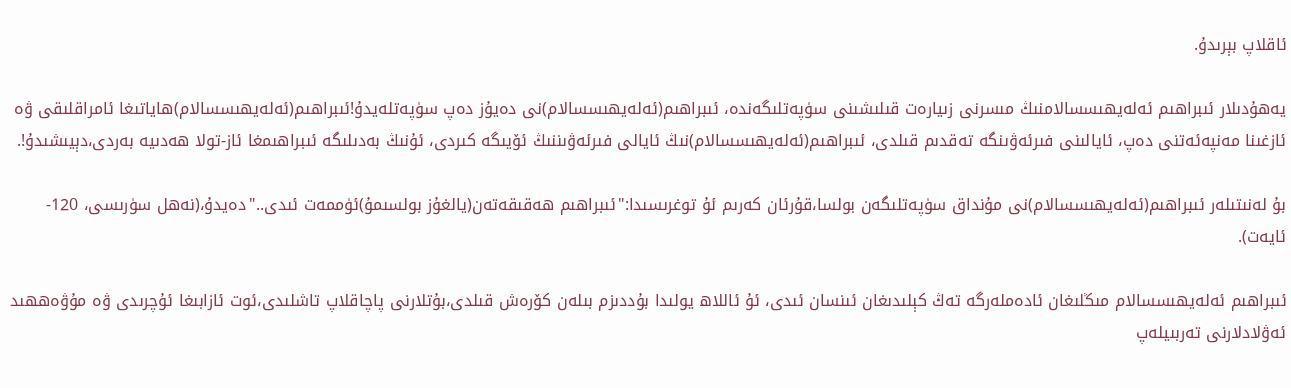ئاقلاپ بېرىدۇ.

يەھۇدىلار ئىبراھىم ئەلەيھىسسالامنىڭ مىسرنى زىيارەت قىلىشىنى سۈپەتلىگەندە، ئىبراھىم(ئەلەيھىسسالام)نى دەيۇز دەپ سۈپەتلەيدۇ!ئىبراھىم(ئەلەيھىسسالام)ھاياتىغا ئامراقلىقى ۋە ئازغىنا مەنپەئەتنى دەپ، ئايالىنى فىرئەۋىنگە تەقدىم قىلدى، ئىبراھىم(ئەلەيھىسسالام)نىڭ ئايالى فىرئەۋىننىڭ ئۆيىگە كىردى، ئۇنىڭ بەدىلىگە ئىبراھىمغا ئاز-تولا ھەدىيە بەردى،دېيىشىدۇ!.

بۇ لەنىتىلەر ئىبراھىم(ئەلەيھىسسالام)نى مۇنداق سۈپەتلىگەن بولسا،قۇرئان كەرىم ئۇ توغرىسىدا:"ئىبراھىم ھەقىقەتەن(يالغۇز بولسىمۇ)ئۈممەت ئىدى.."دەيدۇ،(نەھل سۈرىسى، 120-ئايەت).

ئىبراھىم ئەلەيھىسسالام مىڭلىغان ئادەملەرگە تەڭ كېلىدىغان ئىنسان ئىدى، ئۇ ئاللاھ يولىدا بۇددىزم بىلەن كۆرەش قىلدى،بۇتلارنى پاچاقلاپ تاشلىدى،ئوت ئازابىغا ئۇچرىدى ۋە مۇۋەھھىد ئەۋلادلارنى تەربىيلەپ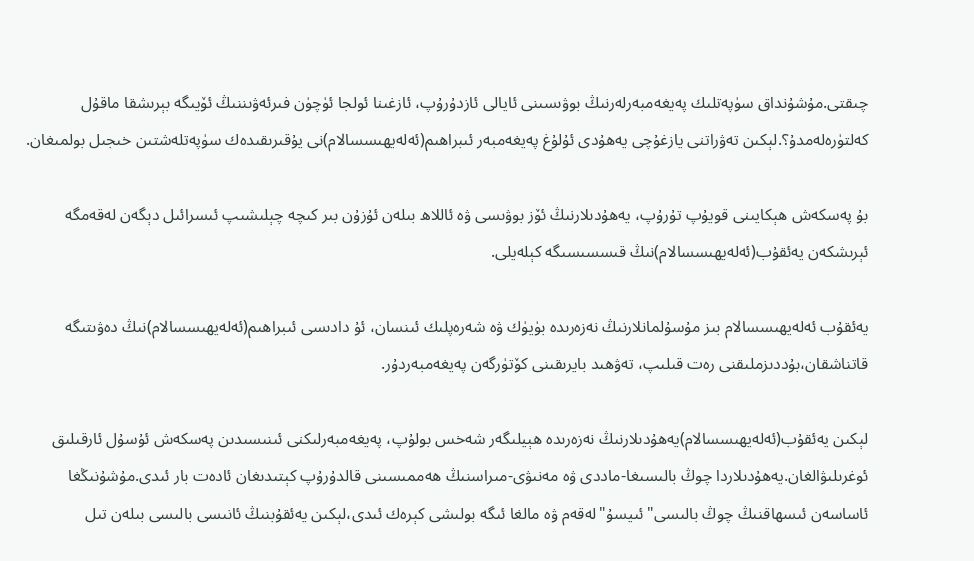چىقتى.مۇشۇنداق سۈپەتلىك پەيغەمبەرلەرنىڭ بوۋىسىنى ئايالى ئازدۇرۇپ، ئازغىنا ئولجا ئۈچۈن فىرئەۋىننىڭ ئۆيىگە بېرىشقا ماقۇل كەلتۈرەلەمدۇ؟.لېكىن تەۋراتنى يازغۇچى يەھۇدى ئۇلۇغ پەيغەمبەر ئىبراھىم(ئەلەيھىسسالام)نى يۇقىرىقىدەك سۈپەتلەشتىن خىجىل بولمىغان.

بۇ پەسكەش ھېكايىنى قويۇپ تۇرۇپ، يەھۇدىلارنىڭ ئۆز بوۋىسى ۋە ئاللاھ بىلەن ئۇزۇن بىر كىچە چېلىشىپ ئىسرائىل دېگەن لەقەمگە ئېرىشكەن يەئقۇب(ئەلەيھىسسالام)نىڭ قىسسىسىگە كېلەيلى.

يەئقۇب ئەلەيھىسسالام بىز مۇسۇلمانلارنىڭ نەزەرىدە بۈيۈك ۋە شەرەپلىك ئىنسان، ئۇ دادىسى ئىبراھىم(ئەلەيھىسسالام)نىڭ دەۋىتىگە قاتناشقان،بۇددىزملىقنى رەت قىلىپ، تەۋھىد بايرىقىنى كۆتۈرگەن پەيغەمبەردۇر.

لېكىن يەئقۇب(ئەلەيھىسسالام)يەھۇدىلارنىڭ نەزەرىدە ھېيلىگەر شەخس بولۇپ، پەيغەمبەرلىكنى ئىنىسىدىن پەسكەش ئۇسۇل ئارقىلىق ئوغرىلىۋالغان.يەھۇدىلاردا چوڭ بالىسىغا-ماددى ۋە مەنىۋى-مىراسنىڭ ھەممىسىنى قالدۇرۇپ كېتىدىغان ئادەت بار ئىدى.مۇشۇنىڭغا ئاساسەن ئىسھاقنىڭ چوڭ بالىسى"ئىيسۇ"لەقەم ۋە مالغا ئىگە بولىشى كېرەك ئىدى،لېكىن يەئقۇبنىڭ ئانىسى بالىسى بىلەن تىل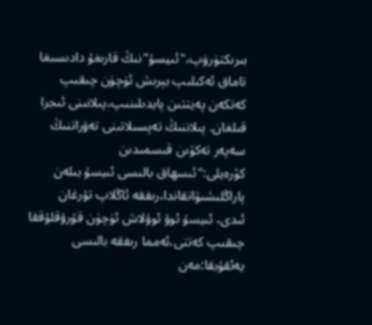بىرىكتۈرۈپ،"ئىيسۇ"نىڭ قارىغۇ دادىسىغا تاماق ئەكىلىپ بېرىش ئۈچۈن چىقىپ كەتكەن پەيتتىن پايدىلىنىپ،پىلانىنى ئىجرا قىلغان. پىلاننىڭ تەپسىلاتىنى تەۋراتنىڭ سەپەر تەكۋىن قىسمىدىن كۆرەيلى:"ئىسھاق بالىسى ئىيسۇ بىلەن پاراڭلىشىۋاتقاندا،رىفقە ئاڭلاپ تۇرغان ئىدى، ئىيسۇ ئوۋ ئوۋلاش ئۈچۈن قۇرۇقلۇققا چىقىپ كەتتى،ئەمما رىفقە بالىسى يەئقۇبقا:مەن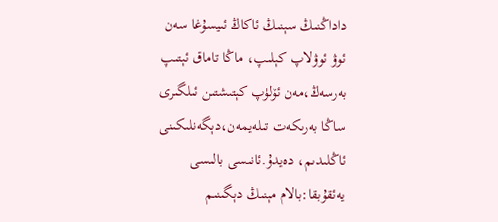داداڭنىڭ سېنىڭ ئاكاڭ ئىيسۇغا سەن ئوۋ ئوۋلاپ كېلىپ، ماڭا تاماق ئېتىپ بەرسەڭ،مەن ئۆلۈپ كېتىشتىن ئىلگىرى ساڭا بەرىكەت تىلەيمەن،دېگەنلىكىنى ئاڭلىدىم، دەيدۇ.ئانىسى بالىسى يەئقۇبقا:بالام مېنىڭ دېگىنىم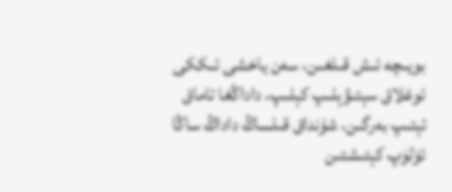بويىچە ئىش قىلغىن، سەن ياخشى ئىككى ئوغلاق سېتىۋېلىپ كېلىپ، داداڭغا تاماق ئېتىپ بەرگىن، شۇنداق قىلساڭ داداڭ ساڭا ئۆلۈپ كېتىشتىن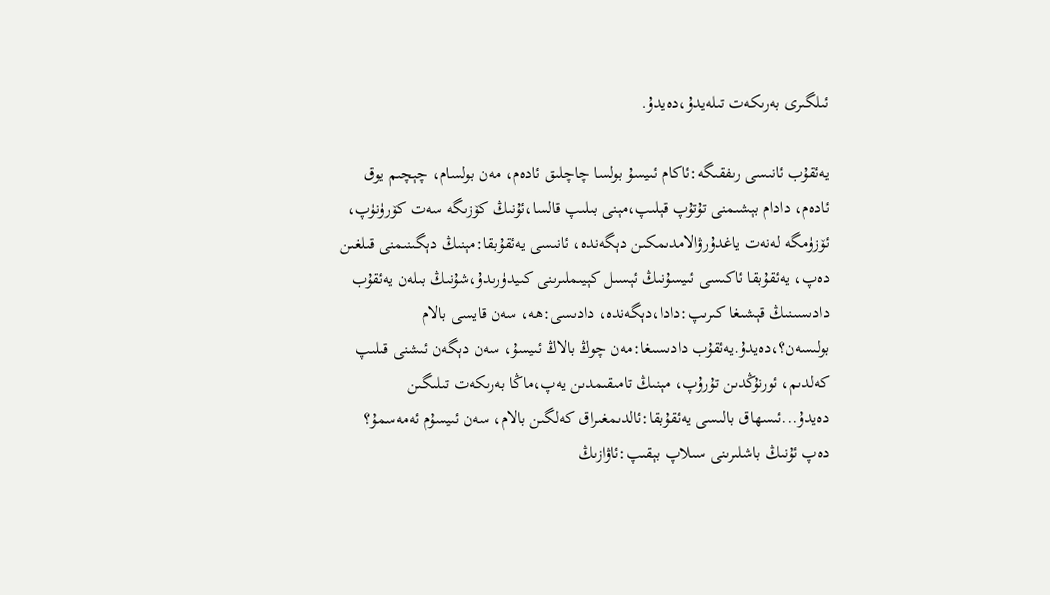ئىلگىرى بەرىكەت تىلەيدۇ،دەيدۇ.

يەئقۇب ئانىسى رىفقىگە:ئاكام ئىيسۇ بولسا چاچلىق ئادەم، مەن بولسام، چېچىم يوق ئادەم، دادام بېشىمنى تۇتۇپ قېلىپ،مېنى بىلىپ قالسا،ئۇنىڭ كۆزىگە سەت كۆرۈنۈپ، ئۆزۈمگە لەنەت ياغدۇرۋالامدىمكىن دېگەندە، ئانىسى يەئقۇبقا:مېنىڭ دېگىنىمنى قىلغىن دەپ، يەئقۇبقا ئاكىسى ئىيسۇنىڭ ئېسىل كېيىملىرىنى كىيدۈرىدۇ،شۇنىڭ بىلەن يەئقۇب دادىسىنىڭ قېشىغا كىرىپ:دادا،دېگەندە، دادىسى:ھە، سەن قايسى بالام بولىسەن؟،دەيدۇ.يەئقۇب دادىسىغا:مەن چوڭ بالاڭ ئىيسۇ، سەن دېگەن ئىشنى قىلىپ كەلدىم، ئورنۇڭدىن تۇرۇپ، مېنىڭ تامىقىمدىن يەپ،ماڭا بەرىكەت تىلىگىن دەيدۇ...ئىسھاق بالىسى يەئقۇبقا:ئالدىمغىراق كەلگىن بالام، سەن ئىيسۇم ئەمەسمۇ؟ دەپ ئۇنىڭ باشلىرىنى سىلاپ بېقىپ:ئاۋازىڭ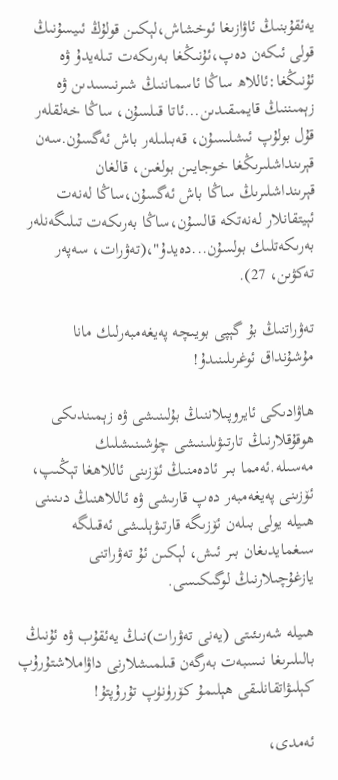يەئقۇبنىڭ ئاۋازىغا ئوخشاش،لېكىن قولۇڭ ئىيسۇنىڭ قولى ئىكەن دەپ،ئۇنىڭغا بەرىكەت تىلەيدۇ ۋە ئۇنىڭغا:ئاللاھ ساڭا ئاسماننىڭ شىرنىسىدىن ۋە زېمىننىڭ قايمىقىدىن...ئاتا قىلسۇن، ساڭا خەلقلەر قۇل بولۇپ ئىشلىسۇن، قەبىلىلەر باش ئەگسۇن.سەن قېرىنداشلىرىڭغا خوجايىن بولغىن، قالغان قېرىنداشلىرىڭ ساڭا باش ئەگسۇن،ساڭا لەنەت ئېيتقانلار لەنەتكە قالسۇن،ساڭا بەرىكەت تىلىگەنلەر بەرىكەتلىك بولسۇن...دەيدۇ"،(تەۋرات، سەپەر تەكۋىن، 27).

تەۋراتنىڭ بۇ گېپى بويىچە پەيغەمبەرلىك مانا مۇشۇنداق ئوغرىلىنىدۇ!

ھاۋادىكى ئايروپىلاننىڭ بۇلىنىشى ۋە زېمىندىكى ھوقۇقلارنىڭ تارتىۋىلىنىشى چۈشىنىشلىك مەسىلە.ئەمما بىر ئادەمنىڭ ئۆزىنى ئاللاھغا تېڭىپ، ئۆزىنى پەيغەمبەر دەپ قارىشى ۋە ئاللاھنىڭ دىنىنى ھىيلە يولى بىلەن ئۆزىگە قارتىۋېلىشى ئەقىلگە سىغمايدىغان بىر ئىش، لېكىن ئۇ تەۋراتنى يازغۇچىلارنىڭ لوگىكىسى.

ھىيلە شەرىئىتى (يەنى تەۋرات)نىڭ يەئقۇب ۋە ئۇنىڭ بالىلىرىغا نىسبەت بەرگەن قىلمىشلارنى داۋاملاشتۇرۇپ كېلىۋاتقانلىقى ھېلىمۇ كۆرۈنۈپ تۇرۇپتۇ!

ئەمدى،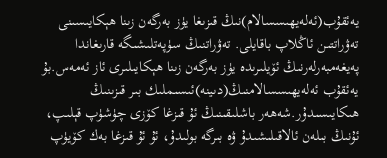يەئقۇب(ئەلەيھىسسالام)نىڭ قىزىغا يۈز بەرگەن زىنا ھېكايىسىنى تەۋراتتىن ئاڭلاپ باقايلى. تەۋراتنىڭ سۈپەتلىشىگە قارىغاندا پەيغەمبەرلەرنىڭ ئۆيلىرىدە يۈز بەرگەن زىنا ھېكايىلىرى ئاز ئەمەس.بۇ يەئقۇب ئەلەيھىسسالامنىڭ(دىينە)ئىسىملىك بىر قىزىنىڭ ھىكايىسىدۇر.شەھەر باشلىقىنىڭ ئۇ قىزغا كۆزى چۈشۈپ قېلىپ، ئۇنىڭ بىلەن ئالاقىلىشىدۇ ۋە بىرگە بولىدۇ، ئۇ ئۇ قىزغا بەك كۆيۈپ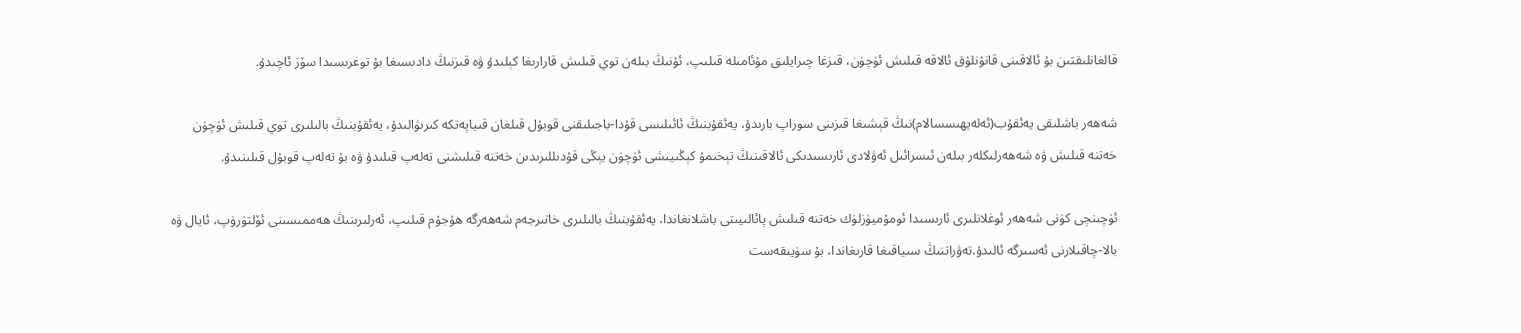قالغانلىقتىن بۇ ئالاقىنى قانۇنلۇق ئالاقە قىلىش ئۈچۈن، قىزغا چىرايلىق مۇئامىلە قىلىپ، ئۇنىڭ بىلەن توي قىلىش قارارىغا كېلىدۇ ۋە قىزنىڭ دادىسىغا بۇ توغرىسىدا سۆز ئاچىدۇ.

شەھەر باشلىقى يەئقۇب(ئەلەيھىسسالام)نىڭ قېشىغا قىزىنى سوراپ بارىدۇ، يەئقۇبنىڭ ئائىلىسى قۇدا-باجىلىقنى قوبۇل قىلغان قىياپەتكە كىرىۋالىدۇ، يەئقۇبنىڭ بالىلىرى توي قىلىش ئۈچۈن خەتنە قىلىش ۋە شەھەرلىكلەر بىلەن ئىسرائىل ئەۋلادى ئارىسىدىكى ئالاقىنىڭ تېخىمۇ كېڭىيىشى ئۈچۈن يېڭى قۇدىللىرىدىن خەتنە قىلىشنى تەلەپ قىلىدۇ ۋە بۇ تەلەپ قوبۇل قىلىنىدۇ.

ئۈچىنچى كۈنى شەھەر ئوغلانلىرى ئارىسىدا ئومۇميۈزلۈك خەتنە قىلىش پائالىيىتى باشلانغاندا، يەئقۇبنىڭ بالىلىرى خاتىرجەم شەھەرگە ھۇجۇم قىلىپ، ئەرلىرىنىڭ ھەممىسىنى ئۆلتۈرۈپ، ئايال ۋە بالا-چاقىلارنى ئەسىرگە ئالىدۇ.تەۋراتنىڭ سىياقىغا قارىغاندا، بۇ سۈيىقەست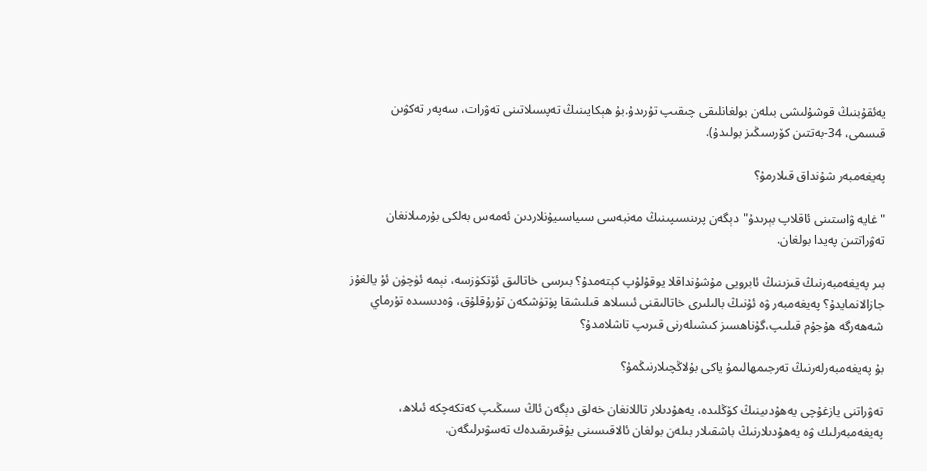يەئقۇبنىڭ قوشۇلىشى بىلەن بولغانلىقى چىقىپ تۇرىدۇ.بۇ ھېكايىنىڭ تەپسىلاتىنى تەۋرات، سەپەر تەكۋىن قىسمى، 34-بەتتىن كۆرسىڭىز بولىدۇ).

پەيغەمبەر شۇنداق قىلارمۇ؟

"غايە ۋاستىنى ئاقلاپ بېرىدۇ"دېگەن پرىنسىپىنىڭ مەنبەسى سىياسىيۇنلاردىن ئەمەس بەلكى بۇرمىلانغان تەۋراتتىن پەيدا بولغان.

بىر پەيغەمبەرنىڭ قىزىنىڭ ئابرويى مۇشۇنداقلا يوقۇلۇپ كېتەمدۇ؟ بىرسى خاتالىق ئۆتكۈزسە، نېمە ئۈچۈن ئۇ يالغۇز جازالانمايدۇ؟ پەيغەمبەر ۋە ئۇنىڭ بالىلىرى خاتالىقنى ئىسلاھ قىلىشقا پۈتۈشكەن تۇرۇقلۇق، ۋەدىسىدە تۇرماي شەھەرگە ھۇجۇم قىلىپ،گۇناھسىز كىشىلەرنى قىرىپ تاشلامدۇ؟

بۇ پەيغەمبەرلەرنىڭ تەرجىمھالىمۇ ياكى بۇلاڭچىلارنىڭمۇ؟

تەۋراتنى يازغۇچى يەھۇدىينىڭ كۆڭلىدە، يەھۇدىلار تاللانغان خەلق دېگەن ئاڭ سىىڭىپ كەتكەچكە ئىلاھ، پەيغەمبەرلىك ۋە يەھۇدىلارنىڭ باشقىلار بىلەن بولغان ئالاقىسىنى يۇقىرىقىدەك تەسۋىرلىگەن.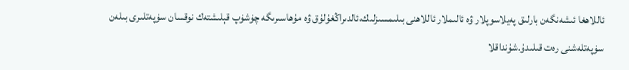ئاللاھغا ئىشەنگەن بارلىق پەيلاسوپلار ۋە ئالىملار ئاللاھنى بىلىمسىزلىك،ئالدىراڭغۇلۇق ۋە مۇھاسىرىگە چۈشۈپ قېلىشتەك نوقسان سۈپەتلىرى بىلەن سۈپەتلەشنى رەت قىلىدۇ.شۇنداقلا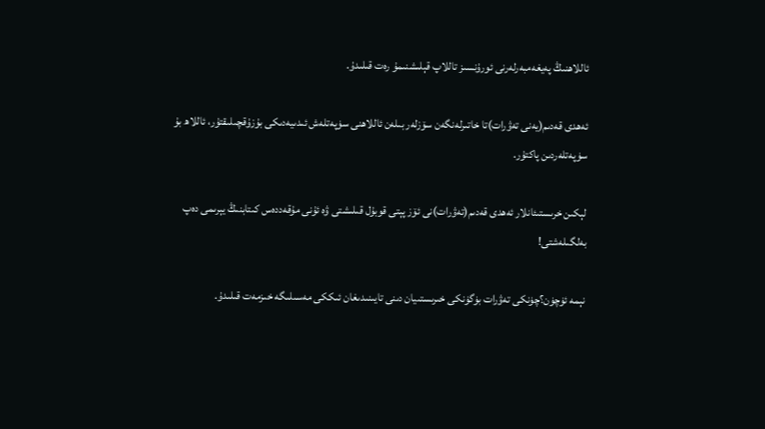ئاللاھنىڭ پەيغەمبەرلەرنى ئورۇنسىز تاللاپ قېلىشنىمۇ رەت قىلىدۇ.

ئەھدى قەدىم(يەنى تەۋرات)تا خاتىرلەنگەن سۆزلەر بىلەن ئاللاھنى سۈپەتلەش ئىدىيەدىكى بۇزۇقچىلىقتۇر، ئاللاھ بۇ سۈپەتلەردىن پاكتۇر.

لېكىن خرىستىئانلار ئەھدى قەدىم(تەۋرات)نى ئۆز پېتى قوبۇل قىلىشتى ۋە ئۇنى مۇقەددەس كىتابنىڭ يېرىمى دەپ بەلگىلەشتى!

نېمە ئۈچۈن؟چۈنكى تەۋرات بۈگۈنكى خىرىستىيان دىنى تايىنىدىغان ئىككى مەسىلىگە خىزمەت قىلىدۇ.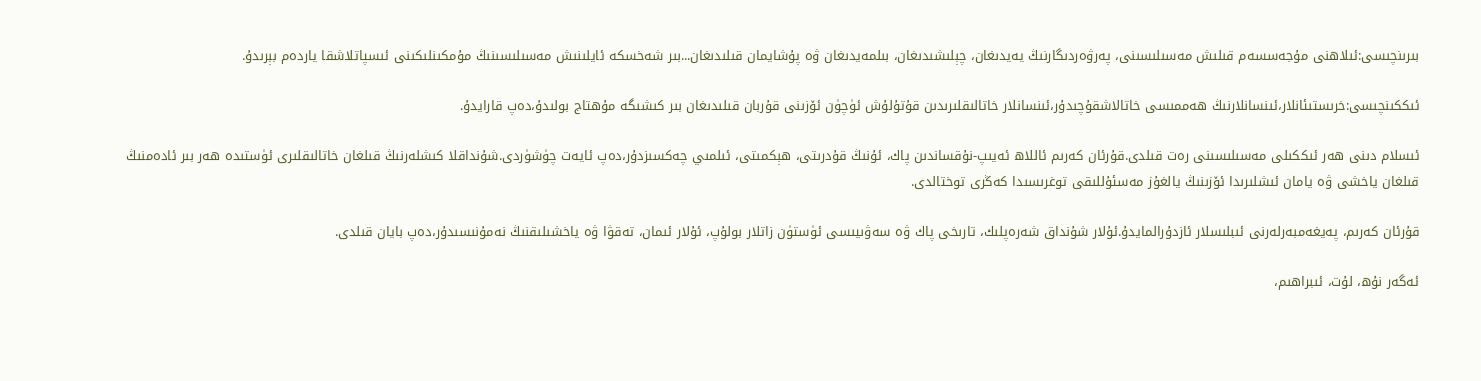بىرىنچىسى:ئىلاھنى مۇجەسسەم قىلىش مەسىلىسىنى، پەرۋەردىگارنىڭ يەيدىغان، چېلىشىدىغان، بىلمەيدىغان ۋە پۇشايمان قىلىدىغان...بىر شەخسكە ئايلىنىش مەسىلىسىنىڭ مۇمكىنلىكىنى ئىسپاتلاشقا ياردەم بېرىدۇ.

ئىككىنچىسى:خرىستىئانلار،ئىنسانلارنىڭ ھەممىسى خاتالاشقۇچىدۇر،ئىنسانلار خاتالىقلىرىدىن قۇتۇلۇش ئۈچۈن ئۆزىنى قۇربان قىلىدىغان بىر كىشىگە مۇھتاج بولىدۇ،دەپ قارايدۇ.

ئىسلام دىنى ھەر ئىككىلى مەسىلىسىنى رەت قىلدى.قۇرئان كەرىم ئاللاھ ئەيىپ-نۇقساندىن پاك، ئۇنىڭ قۇدرىتى، ھېكمىتى، ئىلمىي چەكسىزدۇر،دەپ ئايەت چۈشۈردى.شۇنداقلا كىشلەرنىڭ قىلغان خاتالىقلىرى ئۈستىدە ھەر بىر ئادەمنىڭ قىلغان ياخشى ۋە يامان ئىشلىرىدا ئۆزىنىڭ يالغۇز مەسئۇللىقى توغرىسىدا كەڭرى توختالدى.

قۇرئان كەرىم، پەيغەمبەرلەرنى ئىبلىسلار ئازدۇرالمايدۇ.ئۇلار شۇنداق شەرەپلىك، تارىخى پاك ۋە سەۋىيىسى ئۈستۈن زاتلار بولۇپ، ئۇلار ئىمان، تەقۋا ۋە ياخشىلىقنىڭ نەمۇنىسىدۇر،دەپ بايان قىلدى.

ئەگەر نۇھ، لۇت، ئىبراھىم،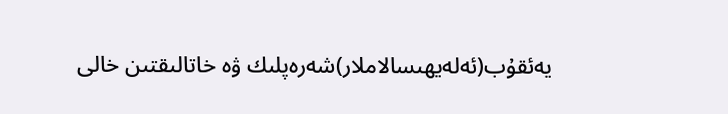يەئقۇب(ئەلەيھىسالاملار)شەرەپلىك ۋە خاتالىقتىن خالى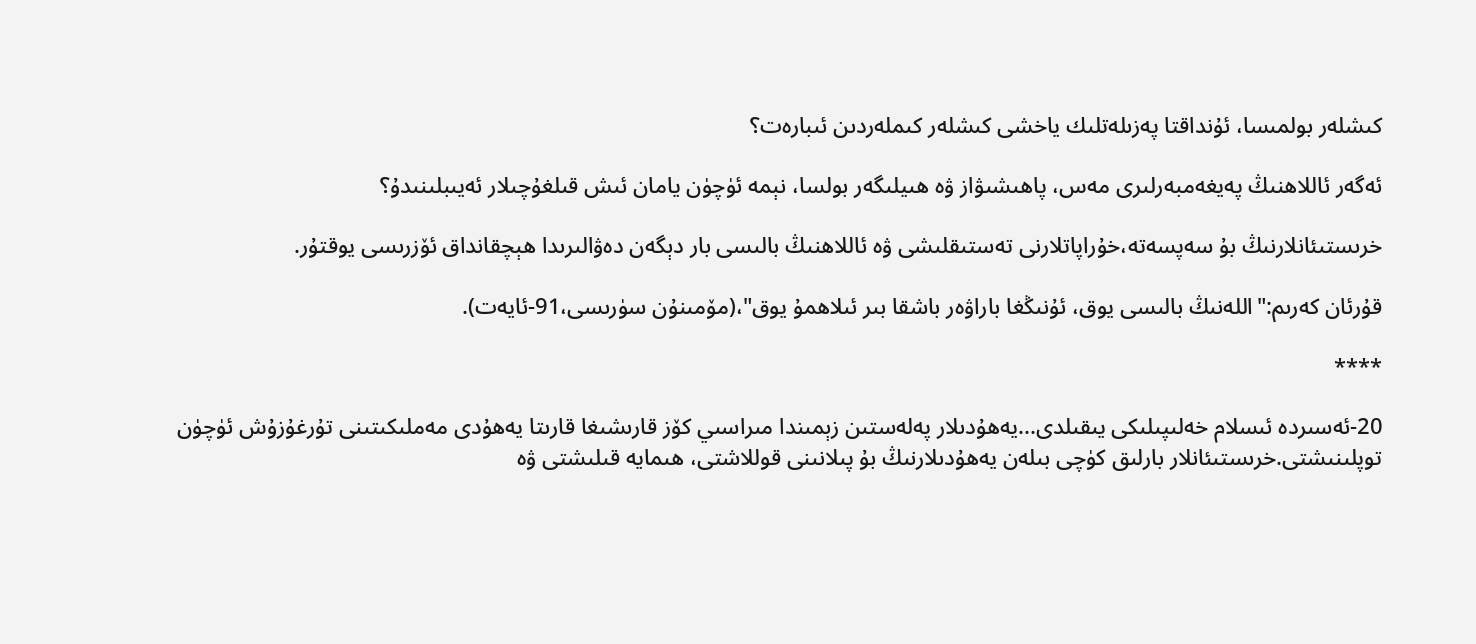كىشلەر بولمىسا، ئۇنداقتا پەزىلەتلىك ياخشى كىشلەر كىملەردىن ئىبارەت؟

ئەگەر ئاللاھنىڭ پەيغەمبەرلىرى مەس، پاھىشىۋاز ۋە ھىيلىگەر بولسا، نېمە ئۈچۈن يامان ئىش قىلغۇچىلار ئەيىبلىنىدۇ؟

خرىستىئانلارنىڭ بۇ سەپسەتە،خۇراپاتلارنى تەستىقلىشى ۋە ئاللاھنىڭ بالىسى بار دېگەن دەۋالىرىدا ھېچقانداق ئۆزرىسى يوقتۇر.

قۇرئان كەرىم:"اللەنىڭ بالىسى يوق، ئۇنىڭغا باراۋەر باشقا بىر ئىلاھمۇ يوق"،(مۆمىنۇن سۈرىسى،91-ئايەت).

****

20-ئەسىردە ئىسلام خەلىپىلىكى يىقىلدى...يەھۇدىلار پەلەستىن زېمىندا مىراسىي كۆز قارىشىغا قارىتا يەھۇدى مەملىكىتىنى تۇرغۇزۇش ئۈچۈن توپلىنىشتى.خرىستىئانلار بارلىق كۈچى بىلەن يەھۇدىلارنىڭ بۇ پىلانىنى قوللاشتى، ھىمايە قىلىشتى ۋە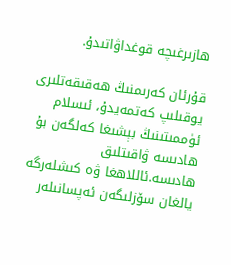ھازىرغىچە قوغداۋاتىدۇ.

قۇرئان كەرىمنىڭ ھەقىقەتلىرى يوقىلىپ كەتمەيدۇ، ئىسلام ئۈممىتىنىڭ بېشىغا كەلگەن بۇ ھادىسە ۋاقىتلىق ھادىسە.ئاللاھغا ۋە كىشلەرگە يالغان سۆزلىگەن ئەپسانىلەر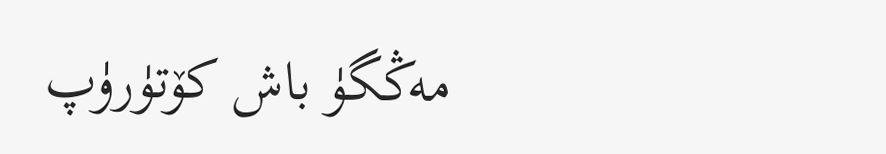مەڭگۈ باش كۆتۈرۈپ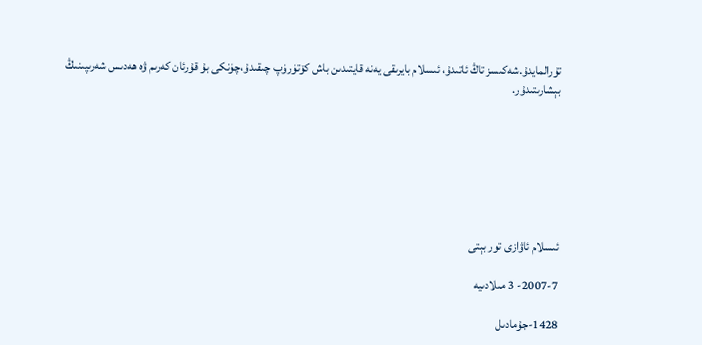تۇرالمايدۇ.شەكىسز تاڭ ئاتىدۇ، ئىسلام بايرىقى يەنە قايتىدىن باش كۆتۈرۈپ چىقىدۇ،چۈنكى بۇ قۇرئان كەرىم ۋە ھەدىس شەرىپىنىڭ بېشارىتىدۇر.







ئىسلام ئاۋازى تور بېتى

2007-7- 3 مىلادىيە

1428-جۇمادىل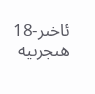ئاخىر-18  ھىجرىيە